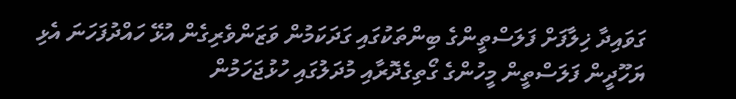ގަވައިދާ ޚިލާފަށް ފަލަސްތީންގެ ބިންތަކުގައި ގަދަކަމުން ވަޒަންވެރިގެން އުޅޭ ހައްދުފަހަނަ އެޅި ޔަހޫދީން ފަލަސްތީން މީހުންގެ ގޯތިގެދޮރާއި މުދަލުގައި ހުޅުޖަހަމުން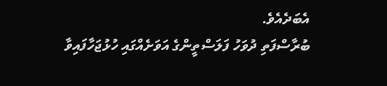އެބަދެއެވެ.
ބުރާސްފަތި ދުވަހު ފަލަސްތީންގެ އަވަށެއްގައި ހުޅުޖަހާފައިވާ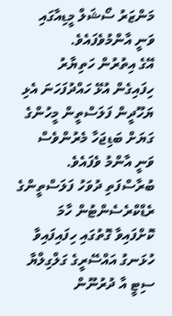މަންޒަރު ސޯޝަލް މީޑިއާގައި ވަނީ އާންމުވެފައެވެ.
އޭގެ އިތުރުން ހަތިޔާރު ހިފައިގެން އުޅޭ ހައްދުފަހަނަ އެޅި ޔަހޫދީން ފަލަސްތީން މީހުންގެ ގަޔަށް ބަޑިޖަހާ މެރުންވެސް ވަނީ އާންމު ވެފައެވެ.
ބުރާސްފަތި ދުވަހު ފަލަސްތީންގެ ރެޑްކްރެސެންޓުން ހާމަ ކޮށްފައިވާ ގޮތުގައި ހިފައިފައިވާ ހުޅަނގު އައްސޭރީގެ ގަލްގިލްޔާ ސިޓީ އާ ދުރުނޫން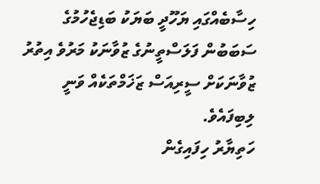ހިސާބެއްގައި ޔަހޫދީ ބަޔަކު ބަޑިޖެހުމުގެ ސަބަބުން ފަލަސްތީނުގެ ޒުވާނަކު މަރުވެ އިތުރު ޒުވާނަކަށް ސީރިއަސް ޒަޚަމްތަކެއް ވަނީ ލިބިފައެވެ.
ހަތިޔާރު ހިފައިގެން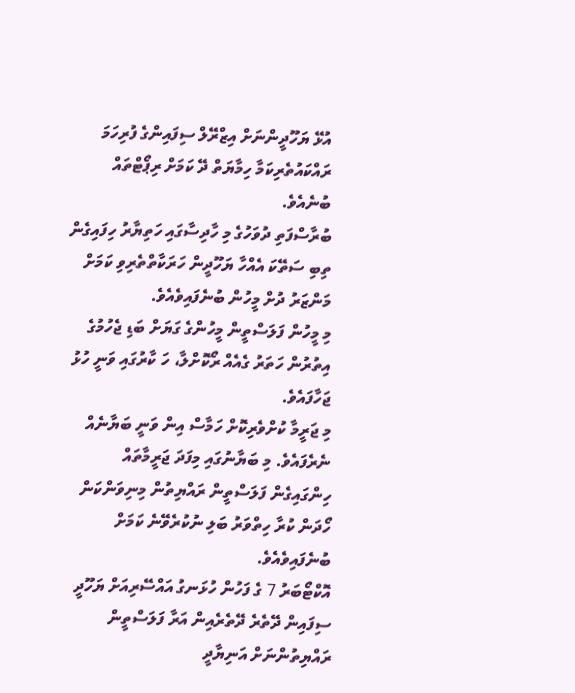އުޅޭ ޔަހޫދީންނަށް އިޒްރޭލް ސިފައިންގެ ފުރިހަމަ ރައްކައުތެރިކަމާ ހިމާޔަތް ދޭ ކަމަށް ރިޕޯޓްތައް ބުނެއެވެ.
ބުރާސްފަތި ދުވަހުގެ މި ހާދިސާގައި ހަތިޔާރު ހިފައިގެން ތިބި ސަތޭކަ އެއްހާ ޔަހޫދީން ހަރަކާތްތެރިވި ކަމަށް މަންޒަރު ދުށް މީހުން ބުނެފައިވެއެވެ.
މި މީހުން ފަލަސްތީން މީހުންގެ ގަޔަށް ބަޑި ޖެހުމުގެ އިތުރުން ހަތަރު ގެއެއް ރޯކޮށްލާ، ހަ ކާރުގައި ވަނީ ހުޅު ޖަހާފައެވެ.
މި ޖަރީމާ ކުށްވެރިކޮށް ހަމާސް އިން ވަނީ ބަޔާނެއް ނެރެފައެވެ. މި ބަޔާނުގައި މިފަދަ ޖަރީމާތައް ހިންގައިގެން ފަލަސްތީން ރައްޔިތުން މިނިވަންކަން ހޯދަން ކުރާ ހިތްވަރު ބަލި ނުކުރެވޭނެ ކަމަށް ބުނެފައިވެއެވެ.
އޮކްޓޯބަރު 7 ގެ ފަހުން ހުޅަނގު އައްސޭރިއަށް ޔަހޫދީ ސިފައިން ދޭތެރެ ދޭތެރެއިން އަރާ ފަލަސްތީން ރައްޔިތުންނަށް އަނިޔާދީ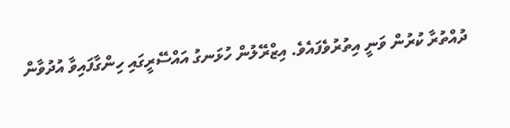ދުއްތުރާ ކުރުން ވަނީ އިތުރުވެފައެވެ. އިޒްރޭލުން ހުޅަނގު އައްސޭރީގައި ހިންގާފައިވާ އުދުވާން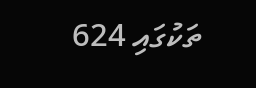ތަކުގައި 624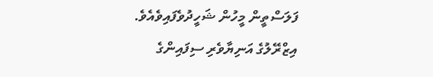ފަލަސްތީން މީހުން ޝަހީދުވެފައިވެއެވެ.
އިޒްރޭލުގެ އަނިޔާވެރި ސިފައިންގެ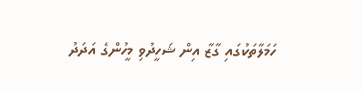ހަމަލާތަކުގައި ގާޒާ އިން ޝަހީދުވި މީހުންގެ އަދަދު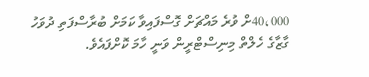40،000ށް ވުރެ މައްޗަށް ގޮސްފައިވާ ކަމަށް ބުރާސްފަތި ދުވަހު ގާޒާގެ ހެލްތް މިނިސްޓްރީން ވަނީ ހާމަ ކޮށްފައެވެ.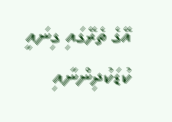އޭގެ ތެރޭގައި ގިނައީ ކުޑަކުދިންނާއި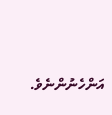އަންހެނުންނެވެ.